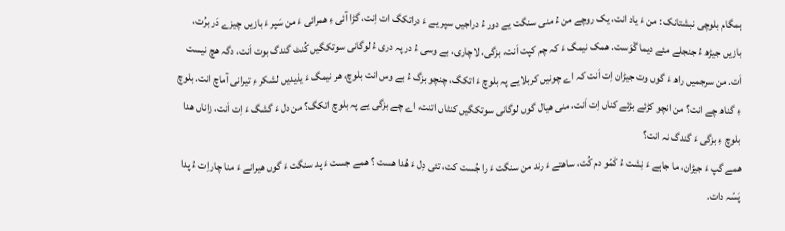ہمگام بلوچی نبشتانک : من ءَ یاد انت، یک روچے من ءُ منی سنگت یے دور ءُ دراجیں سپر یے ءَ دراتکگ ات اِنت، گڑا آئی ءِ ھمرائی ءَ من سَپر ءَ بازیں چیزے دَر برُت، بازیں جیڑھ ءُ جنجلے مئے دیما گْوَست. ھمک نیمگ ءَ کہ چم کپت اَنت، بزگی، لاچاری، بے وسی ءُ در پہ دری ءُ لوگانی سوتکگیں کُنٹ گندگ بوت اَنت، دگہ ھچ نیست اَت. من سرجمیں راھ ءَ گوں وت جیڑان اِت اَنت کہ اے چونیں کربلایے پہ بلوچ ءَ اتکگ، چنچو بزگ ءُ بے وس انت بلوچ، ھر نیمگ ءَ یذیدیں لشکر ءِ تیرانی آماچ انت. بلوچ ءِ گناھ چے انت؟ من انچو کڑئے بڑئے کناں اِت اَنت، منی ھیال گوں لوگانی سوتکگیں کنٹاں اتنت، اے چے بزگی یے پہ بلوچ اتکگ؟ من دل ءَ گشگ ءَ اِت اَنت، زاناں ھدا بلوچ ءِ بزگی ءَ گندگ نہ انت؟
ھمے گپ ءَ جیڑان، ما جاہے ءَ نِشت ءُ کَمّو دم کُت، ساھتے ءَ رند من سنگت ءَ را جُست کت، تئی دِل ءَ ھُدا ھست ؟ ھمے جست ءَ پد سنگت ءَ گوں ھیرانے ءَ منا چاراِت ءُ پدا پَسّہ دات.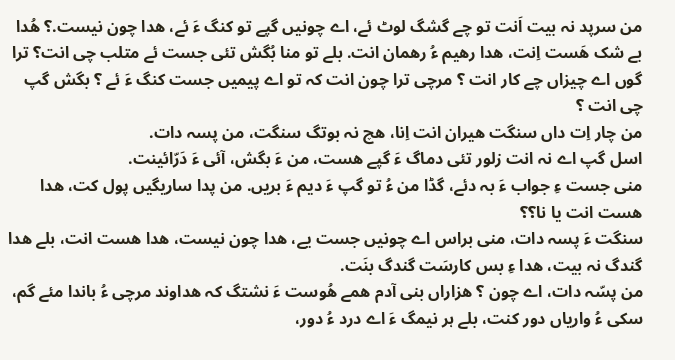من سرپد نہ بیت اَنت تو چے گشگ لوٹ ئے، اے چونیں گپے تو کنگ ءَ ئے، ھدا چون نیست.؟ ھُدا بے شک ھَست اِنت، ھدا رھیم ءُ رھمان انت. بلے تو منا بُگش تئی جست ئے متلب چی انت؟ ترا گوں اے چیزاں چے کار انت ؟ مرچی ترا چون انت کہ تو اے پیمیں جست کنگ ءَ ئے ؟ بگش گپ چی انت ؟
من چار اِت داں سنگت ھیران انت اِنا، ھچ نہ بوتگ سنگت، من پسہ دات.
اسل گپ اے نہ انت زلور تئی دماگ ءَ گپے ھست، من ءَ بگش، آئی ءَ دَرّائینت.
منی جست ءِ جواب ءَ بہ دئے، گڈا من ءُ تو گپ ءَ دیم ءَ بریں. من پدا ساریگیں پول کت، ھدا ھست انت یا نا؟؟
سنگت ءَ پسہ دات، منی براس اے چونیں جست یے، ھدا چون نیست، ھدا ھست انت، بلے ھدا گندگ نہ بیت، ھدا ءِ بس کارسَت گندگ بنَت.
من پسّہ دات، اے چون ؟ ھزاراں بنی آدم ھمے ھُوست ءَ نشتگ کہ ھداوند مرچی ءُ باندا مئے گم، سکی ءُ واریاں دور کنت، بلے ہر نیمگ ءَ اے درد ءُ دور،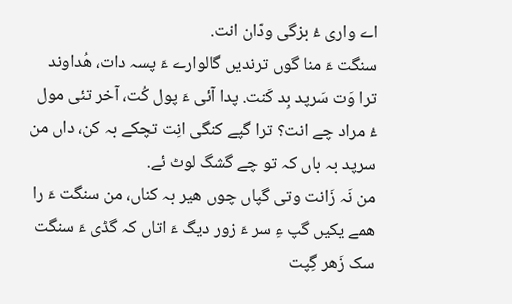اے واری ءُ بزگی ودّان انت.
سنگت ءَ منا گوں ترندیں گالوارے ءَ پسہ دات، ھُداوند ترا وَت سَرپد بِد کَنت. پدا آئی ءَ پول کُت، آخر تئی مول ءُ مراد چے انت؟ ترا گپے کنگی انِت تچکے بہ کن، داں من سرپد بہ باں کہ تو چے گشگ لوٹ ئے.
من نَہ زَانت وتی گپاں چوں ھیر بہ کناں، من سنگت ءَ را ھمے یکیں گپ ءِ سر ءَ زور دیگ ءَ اتاں کہ گڈی ءَ سنگت سک زَھر گِپت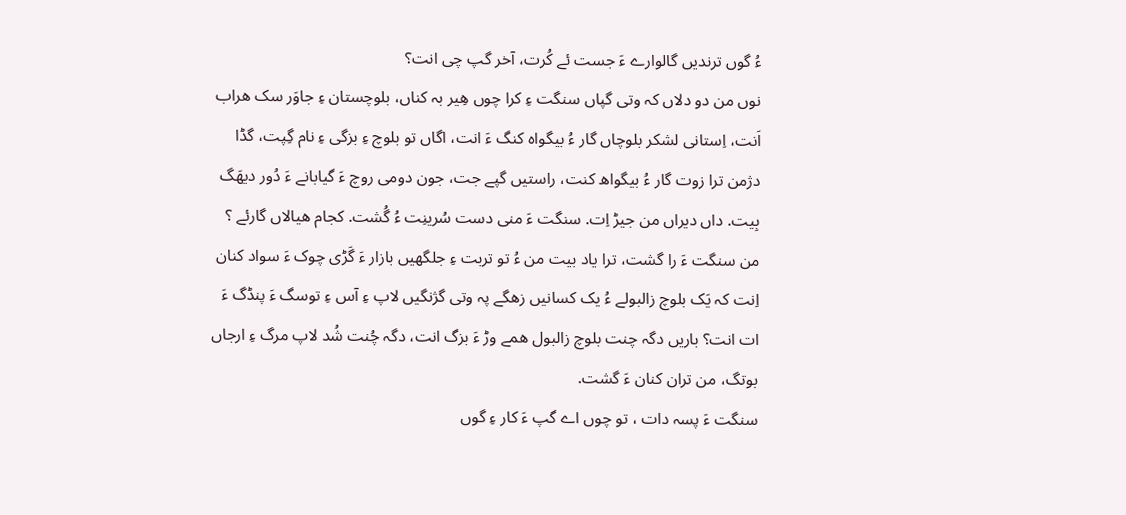ءُ گوں ترندیں گالوارے ءَ جست ئے کُرت، آخر گپ چی انت؟
نوں من دو دلاں کہ وتی گپاں سنگت ءِ کرا چوں ھِیر بہ کناں، بلوچستان ءِ جاوَر سک ھراب اَنت، اِستانی لشکر بلوچاں گار ءُ بیگواہ کنگ ءَ انت، اگاں تو بلوچ ءِ بزگی ءِ نام گِپت، گڈا دژمن ترا زوت گار ءُ بیگواھ کنت، راستیں گپے جت، جون دومی روچ ءَ گیابانے ءَ دُور دیھَگ بِیت. داں دیراں من جیڑ اِت. سنگت ءَ منی دست سُرینِت ءُ گُشت. کجام ھیالاں گارئے ؟
من سنگت ءَ را گشت، ترا یاد بیت من ءُ تو تربت ءِ جلگھیں بازار ءَ گَڑی چوک ءَ سواد کنان اِنت کہ یَک بلوچ زالبولے ءُ یک کسانیں زھگے پہ وتی گژنگیں لاپ ءِ آس ءِ توسگ ءَ پنڈگ ءَ ات انت؟ باریں دگہ چنت بلوچ زالبول ھمے وڑ ءَ بزگ انت، دگہ چُنت شُد لاپ مرگ ءِ ارجاں بوتگ، من تران کنان ءَ گشت.
سنگت ءَ پسہ دات ، تو چوں اے گپ ءَ کار ءِ گوں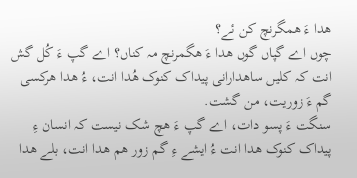ھدا ءَ ھمگرنچ کن ئے؟
چوں اے گپاں گوں ھدا ءَ ھگمرنچ مہ کناں؟ اے گپ ءَ کُل گش انت کہ کلیں ساھدارانی پیداک کنوک ھُدا انت، ءُ ھدا ھرکسی گم ءَ زوریت، من گشت.
سنگت ءَ پسو دات، اے گپ ءَ ھچ شک نیست کہ انسان ءِ پیداک کنوک ھدا انت ءُ ایشے ءِ گم زور ھم ھدا انت، بلے ھدا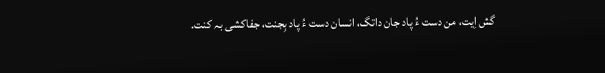گش اِیت، من دست ءُ پاد جان داتگ، انسان دست ءُ پاد بِجنت، جفاکشی بہ کنت.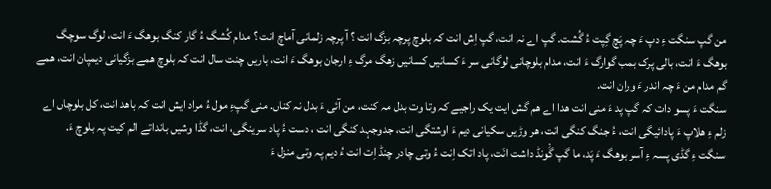من گپ سنگت ءِ دپ ءَ چہ پَچ گِپت ءُ گُشت. گپ اے نہ انت، گپ اِش انت کہ بلوچ پرچہ بزگ انت ؟ آ پرچہ زلمانی آماچ انت ؟ مدام کُشگ ءُ گار کنگ بوھگ ءَ انت، لوگ سوچگ بوھگ ءَ انت، بالی پرک بمب گوارگ ءَ انت، مدام بلوچانی لوگانی سر ءَ کسانیں کسانیں زھگ مرگ ءِ ارجان بوھگ ءَ انت، باریں چنت سال انت کہ بلوچ ھمے بزگیانی دیمپان انت، ھمے گم مدام من ءَ چہ اندر ءَ وران انت.
سنگت ءَ پسو دات کہ گپ پد ءَ منی انت ھدا اے ھم گش ایت یک راجیے کہ وتا وت بدل مہ کنت، من آئی ءَ بدل نہ کناں. منی گپءِ مول ءُ مراد ایش انت کہ باھد انت، کل بلوچاں اے زلم ءِ ھلاپ ءَ پادائیگی انت، ءُ جنگ کنگی انت، ھر وڑیں سکیانی دیم ءَ اوشتگی انت، جدوجہد کنگی انت ، دست ءُ پاد سرینگی، انت، گڈا وشیں بانداتے الم کیت پہ بلوچ ءَ.
سنگت ءِ گڈی پسہ ءِ آسر بوھگ ءَ پَد، ما گپ گَْونڈ داشت انَت، پاد اتک اِنت ءُ وتی چادر چنڈ اِت انت ءُ دیم پہ وتی منزل ءَ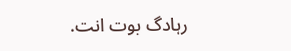رہادگ بوت انت.